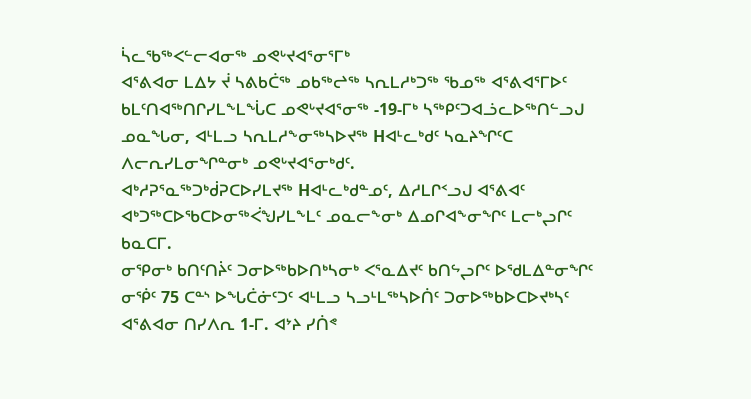ᓵᓚᖃᖅᐸᓪᓕᐊᓂᖅ ᓄᕙᒡᔪᐊᕐᓂᕐᒥᒃ
ᐊᕐᕕᐊᓂ ᒪᐃᔭ ᔫ ᓴᕕᑲᑖᖅ ᓄᑲᖅᖠᖅ ᓴᕆᒪᓱᒃᑐᖅ ᖃᓄᖅ ᐊᕐᕕᐊᕐᒥᐅᑦ ᑲᒪᑦᑎᐊᖅᑎᒋᓯᒪᖕᒪᖔᑕ ᓄᕙᒡᔪᐊᕐᓂᖅ -19-ᒥᒃ ᓴᖅᑭᑦᑐᐊᓘᓚᐅᖅᑎᓪᓗᒍ ᓄᓇᖓᓂ, ᐊᒻᒪᓗ ᓴᕆᒪᓱᖕᓂᖅᓴᐅᔪᖅ Hᐊᒻᓚᒃᑯᑦ ᓴᓇᔨᖏᑦᑕ ᐱᓕᕆᓯᒪᓂᖏᓐᓂᒃ ᓄᕙᒡᔪᐊᕐᓂᒃᑯᑦ.
ᐊᒃᓱᕈᕐᓇᖅᑐᒃᑰᕈᑕᐅᓯᒪᔪᖅ Hᐊᒻᓚᒃᑯᓐᓄᑦ, ᐃᓱᒪᒋᑉᓗᒍ ᐊᕐᕕᐊᑦ ᐊᒃᑐᖅᑕᐅᖃᑕᐅᓂᖅᐹᖑᓯᒪᖕᒪᑦ ᓄᓇᓕᖕᓂᒃ ᐃᓄᒋᐊᖕᓂᖏᑦ ᒪᓕᒃᖢᒋᑦ ᑲᓇᑕᒥ.
ᓂᕿᓂᒃ ᑲᑎᑦᑎᔩᑦ ᑐᓂᐅᖅᑲᐅᑎᒃᓴᓂᒃ ᐸᕐᓇᐃᔪᑦ ᑲᑎᖦᖢᒋᑦ ᐅᖁᒪᐃᓐᓂᖏᑦ ᓂᖀᑦ 75 ᑕᓐᔅ ᐅᖓᑖᓃᑦᑐᑦ ᐊᒻᒪᓗ ᓴᓗᒻᒪᖅᓴᐅᑏᑦ ᑐᓂᐅᖅᑲᐅᑕᐅᔪᒃᓴᑦ ᐊᕐᕕᐊᓂ ᑎᓯᐱᕆ 1-ᒥ. ᐊᔾᔨ ᓯᑏᕝ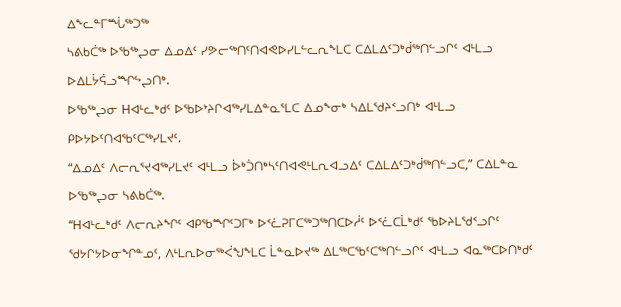ᐃᖕᓚᓐᒥᙶᖅᑐᖅ
ᓴᕕᑲᑖᖅ ᐅᖃᖅᖢᓂ ᐃᓄᐃᑦ ᓯᕗᓕᖅᑎᑦᑎᐊᕙᐅᓯᒪᓪᓚᕆᖕᒪᑕ ᑕᐃᒪᐃᑦᑐᒃᑰᖅᑎᓪᓗᒋᑦ ᐊᒻᒪᓗ ᐅᐃᒪᔮᕌᓗᙱᖦᖢᑎᒃ.
ᐅᖃᖅᖢᓂ Hᐊᒻᓚᒃᑯᑦ ᐅᖃᐅᔾᔨᒋᐊᖅᓯᒪᐃᓐᓇᕐᒪᑕ ᐃᓄᖕᓂᒃ ᓴᐃᒪᖁᔨᑉᓗᑎᒃ ᐊᒻᒪᓗ ᑭᐅᔭᐅᑦᑎᐊᖃᑦᑕᖅᓯᒪᔪᑦ.
“ᐃᓄᐃᑦ ᐱᓕᕆᕐᔪᐊᖅᓯᒪᔪᑦ ᐊᒻᒪᓗ ᐆᒃᑑᑎᒃᓴᑦᑎᐊᕙᒻᒪᕆᐊᓗᐃᑦ ᑕᐃᒪᐃᑦᑐᒃᑰᖅᑎᓪᓗᑕ,” ᑕᐃᒪᓐᓇ ᐅᖃᖅᖢᓂ ᓴᕕᑲᑖᖅ.
“Hᐊᒻᓚᒃᑯᑦ ᐱᓕᕆᔨᖏᑦ ᐊᑭᖃᙱᑦᑐᒥᒃ ᐅᑉᓛᕈᒥᑕᖅᑐᖅᑎᑕᐅᓲᑦ ᐅᑉᓛᑕᒫᒃᑯᑦ ᖃᐅᔨᒪᖁᑉᓗᒋᑦ ᖁᔭᒋᔭᐅᓂᖏᓐᓄᑦ, ᐱᒻᒪᕆᐅᓂᖅᐹᖑᖕᒪᑕ ᒫᓐᓇᐅᔪᖅ ᐃᒪᖅᑕᖃᑦᑕᖅᑎᓪᓗᒋᑦ ᐊᒻᒪᓗ ᐊᓇᖅᑕᐅᑎᒃᑯᑦ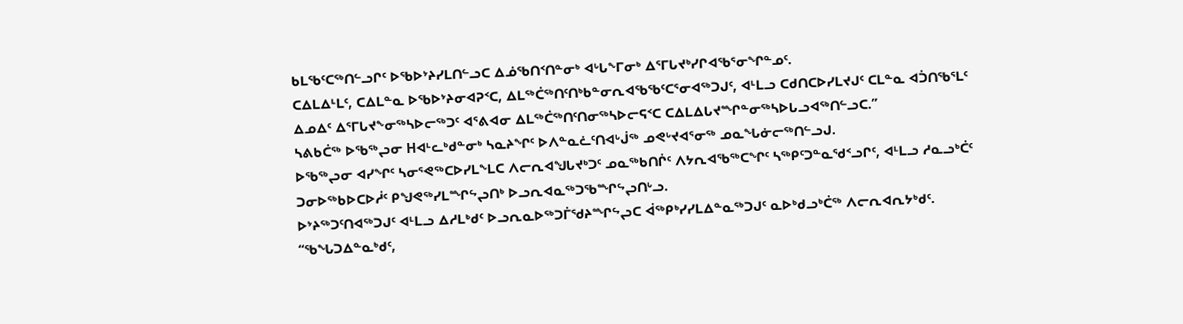ᑲᒪᖃᑦᑕᖅᑎᓪᓗᒋᑦ ᐅᖃᐅᔾᔨᓯᒪᑎᓪᓗᑕ ᐃᓅᖃᑎᑉᑎᓐᓂᒃ ᐊᒡᒐᖕᒥᓂᒃ ᐃᕐᒥᒐᔪᒃᓯᒋᐊᖃᕐᓂᖏᓐᓄᑦ.
ᑕᐃᒪᐃᒻᒪᑦ, ᑕᐃᒪᓐᓇ ᐅᖃᐅᔾᔨᓂᐊᕈᑉᑕ, ᐃᒪᖅᑖᖅᑎᑦᑎᒃᑲᓐᓂᕆᐊᖃᖃᑦᑕᕐᓂᐊᖅᑐᒍᑦ, ᐊᒻᒪᓗ ᑕᑯᑎᑕᐅᓯᒪᔪᒍᑦ ᑕᒪᓐᓇ ᐊᑑᑎᖃᕐᒪᑦ ᐃᓄᐃᑦ ᐃᕐᒥᒐᔪᖕᓂᖅᓴᐅᓕᖅᑐᑦ ᐊᕐᕕᐊᓂ ᐃᒪᖅᑖᖅᑎᑦᑎᓂᖅᓴᐅᓕᕋᑉᑕ ᑕᐃᒪᐃᒐᔪᙱᓐᓂᖅᓴᐅᒐᓗᐊᖅᑎᓪᓗᑕ.”
ᓴᕕᑲᑖᖅ ᐅᖃᖅᖢᓂ Hᐊᒻᓚᒃᑯᓐᓂᒃ ᓴᓇᔨᖏᑦ ᐅᐱᓐᓇᓛᑦᑎᐊᒡᒎᖅ ᓄᕙᒡᔪᐊᕐᓂᖅ ᓄᓇᖓᓃᓕᖅᑎᓪᓗᒍ.
ᐅᖃᖅᖢᓂ ᐊᓯᖏᑦ ᓴᓂᕐᕙᖅᑕᐅᓯᒪᖕᒪᑕ ᐱᓕᕆᐊᖑᒐᔪᒃᑐᑦ ᓄᓇᖅᑲᑎᒌᑦ ᐱᔭᕆᐊᖃᖅᑕᖏᑦ ᓴᖅᑭᑦᑐᓐᓇᖁᑉᓗᒋᑦ, ᐊᒻᒪᓗ ᓱᓇᓗᒃᑖᑦ ᑐᓂᐅᖅᑲᐅᑕᐅᓲᑦ ᑭᖑᕙᖅᓯᒪᙱᖦᖢᑎᒃ ᐅᓗᕆᐊᓇᖅᑐᖃᙱᖦᖢᑎᒡᓗ.
ᐅᔾᔨᖅᑐᑦᑎᐊᖅᑐᒍᑦ ᐊᒻᒪᓗ ᐃᓱᒪᒃᑯᑦ ᐅᓗᕆᓇᐅᖅᑐᒦᖁᔨᙱᖦᖢᑕ ᐋᖅᑭᒃᓯᓯᒪᐃᓐᓇᖅᑐᒍᑦ ᓇᐅᒃᑯᓗᒃᑖᖅ ᐱᓕᕆᐊᕆᔭᒃᑯᑦ.
“ᖃᖓᑐᐃᓐᓇᒃᑯᑦ,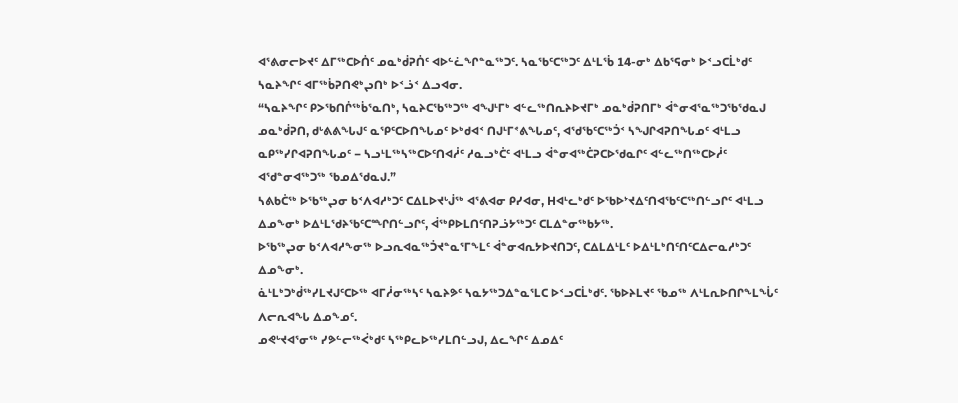ᐊᕐᕕᓂᓕᐅᔪᑦ ᐃᒥᖅᑕᐅᑏᑦ ᓄᓇᒃᑰᕈᑏᑦ ᐊᐅᓪᓛᖏᓐᓇᖅᑐᑦ. ᓴᓇᖃᑦᑕᖅᑐᑦ ᐃᒻᒪᖄ 14-ᓂᒃ ᐃᑲᕐᕋᓂᒃ ᐅᑉᓗᑕᒫᒃᑯᑦ ᓴᓇᔨᖏᑦ ᐊᒥᖅᑳᕈᑎᕙᒃᖢᑎᒃ ᐅᑉᓘᑉ ᐃᓗᐊᓂ.
“ᓴᓇᔨᖏᑦ ᑭᐳᖃᑎᒌᖅᑳᕐᓇᑎᒃ, ᓴᓇᔨᑕᖃᖅᑐᖅ ᐊᖑᒻᒥᒃ ᐊᓪᓚᖅᑎᕆᔨᐅᔪᒥᒃ ᓄᓇᒃᑰᕈᑎᒥᒃ ᐋᓐᓂᐊᕐᓇᖅᑐᖃᖁᓇᒍ ᓄᓇᒃᑰᕈᑎ, ᑯᒡᕕᕕᖓᒍᑦ ᓇᕿᑦᑕᐅᑎᖓᓄᑦ ᐅᒃᑯᐊᑉ ᑎᒍᒻᒥᕝᕕᖓᓄᑦ, ᐊᖁᖃᑦᑕᖅᑑᑉ ᓴᖑᒋᐊᕈᑎᖓᓄᑦ ᐊᒻᒪᓗ ᓇᑭᖅᓯᒋᐊᕈᑎᖓᓄᑦ − ᓴᓗᒻᒪᖅᓴᖅᑕᐅᑦᑎᐊᓲᑦ ᓱᓇᓗᒃᑖᑦ ᐊᒻᒪᓗ ᐋᓐᓂᐊᖅᑖᕈᑕᐅᖁᓇᒋᑦ ᐊᓪᓚᖅᑎᖅᑕᐅᓲᑦ ᐊᖁᓐᓂᐊᖅᑐᖅ ᖃᓄᐃᖁᓇᒍ.”
ᓴᕕᑲᑖᖅ ᐅᖃᖅᖢᓂ ᑲᑉᐱᐊᓱᒃᑐᑦ ᑕᐃᒪᐅᔪᒡᒎᖅ ᐊᕐᕕᐊᓂ ᑭᓯᐊᓂ, Hᐊᒻᓚᒃᑯᑦ ᐅᖃᐅᔾᔪᐃᑦᑎᐊᖃᑦᑕᖅᑎᓪᓗᒋᑦ ᐊᒻᒪᓗ ᐃᓄᖕᓂᒃ ᐅᐃᒻᒪᖁᔨᖃᑦᑕᙱᑎᓪᓗᒋᑦ, ᐋᖅᑭᐅᒪᑎᑦᑎᕈᓘᔭᖅᑐᑦ ᑕᒪᐃᓐᓂᖅᑲᔭᖅ.
ᐅᖃᖅᖢᓂ ᑲᑉᐱᐊᓱᖕᓂᖅ ᐅᓗᕆᐊᓇᖅᑑᔪᓐᓇᕐᒥᖕᒪᑦ ᐋᓐᓂᐊᕆᔭᐅᔪᑎᑐᑦ, ᑕᐃᒪᐃᒻᒪᑦ ᐅᐃᒻᒪᒃᑎᑦᑎᑦᑕᐃᓕᓇᓱᒃᑐᑦ ᐃᓄᖕᓂᒃ.
ᓈᒻᒪᒃᑐᒃᑰᖅᓯᒪᔪᒍᑦᑕᐅᖅ ᐊᒥᓲᓂᖅᓴᑦ ᓴᓇᔨᕗᑦ ᓴᓇᔭᖅᑐᐃᓐᓇᕐᒪᑕ ᐅᑉᓗᑕᒫᒃᑯᑦ. ᖃᐅᔨᒪᔪᑦ ᖃᓄᖅ ᐱᒻᒪᕆᐅᑎᒋᖕᒪᖔᑦ ᐱᓕᕆᐊᖓ ᐃᓄᖕᓄᑦ.
ᓄᕙᒡᔪᐊᕐᓂᖅ ᓯᕗᓪᓕᖅᐹᒃᑯᑦ ᓴᖅᑭᓚᐅᖅᓯᒪᑎᓪᓗᒍ, ᐃᓚᖏᑦ ᐃᓄᐃᑦ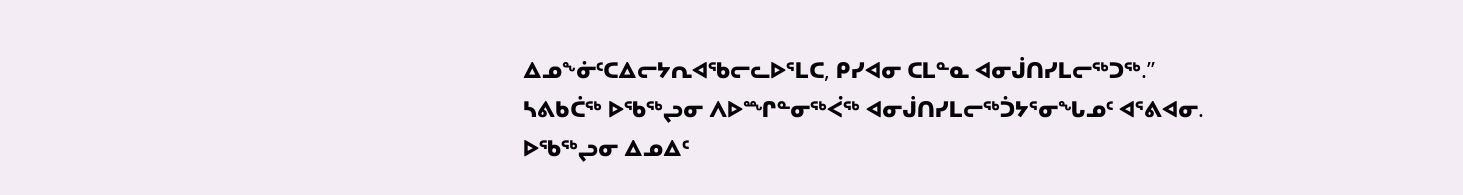ᐃᓄᖕᓃᑦᑕᐃᓕᔭᕆᐊᖃᓕᓚᐅᕐᒪᑕ, ᑭᓯᐊᓂ ᑕᒪᓐᓇ ᐊᓂᒎᑎᓯᒪᓕᖅᑐᖅ.”
ᓴᕕᑲᑖᖅ ᐅᖃᖅᖢᓂ ᐱᐅᙱᓐᓂᖅᐹᖅ ᐊᓂᒎᑎᓯᒪᓕᖅᑑᔭᕐᓂᖓᓄᑦ ᐊᕐᕕᐊᓂ.
ᐅᖃᖅᖢᓂ ᐃᓄᐃᑦ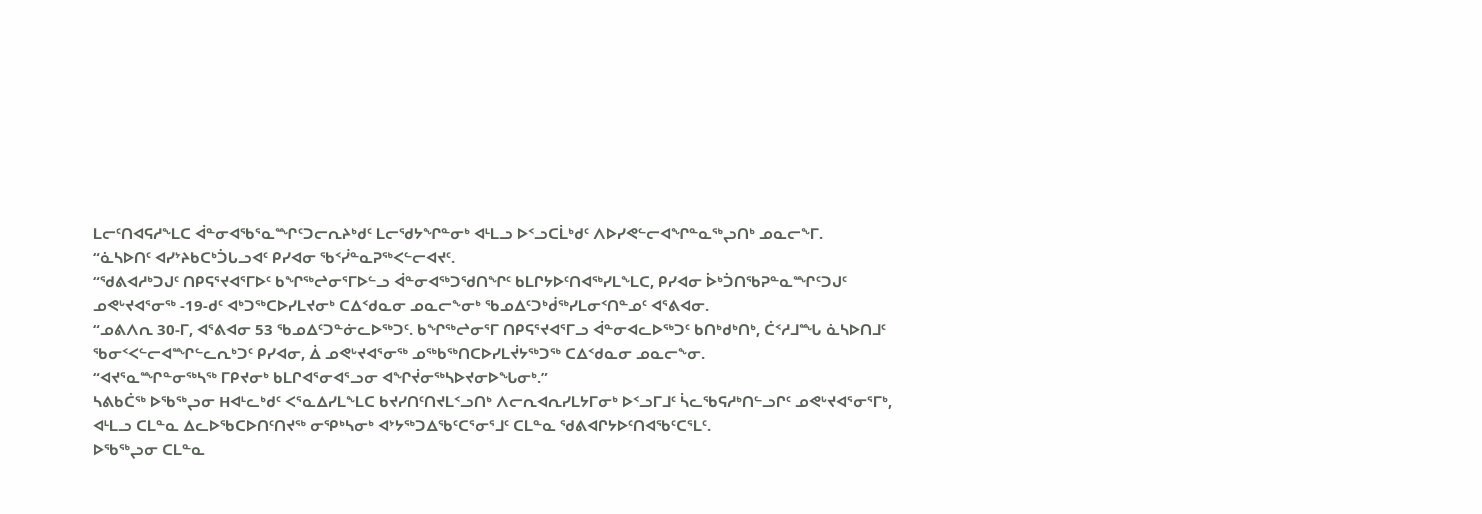ᒪᓕᑦᑎᐊᕋᓱᖕᒪᑕ ᐋᓐᓂᐊᖃᕐᓇᙱᑦᑐᓕᕆᔨᒃᑯᑦ ᒪᓕᖁᔭᖏᓐᓂᒃ ᐊᒻᒪᓗ ᐅᑉᓗᑕᒫᒃᑯᑦ ᐱᐅᓯᕙᓪᓕᐊᖏᓐᓇᖅᖢᑎᒃ ᓄᓇᓕᖕᒥ.
“ᓈᓴᐅᑎᑦ ᐊᓯᔾᔨᑲᑕᒃᑑᒐᓗᐊᑦ ᑭᓯᐊᓂ ᖃᑉᓰᓐᓇᕈᖅᐸᓪᓕᐊᔪᑦ.
“ᖁᕕᐊᓱᒃᑐᒍᑦ ᑎᑭᕋᕐᔪᐊᕐᒥᐅᑦ ᑲᖏᖅᖠᓂᕐᒥᐅᓪᓗ ᐋᓐᓂᐊᖅᑐᖁᑎᖏᑦ ᑲᒪᒋᔭᐅᑦᑎᐊᖅᓯᒪᖕᒪᑕ, ᑭᓯᐊᓂ ᐆᒃᑑᑎᖃᕈᓐᓇᙱᑦᑐᒍᑦ ᓄᕙᒡᔪᐊᕐᓂᖅ -19-ᑯᑦ ᐊᒃᑐᖅᑕᐅᓯᒪᔪᓂᒃ ᑕᐃᑉᑯᓇᓂ ᓄᓇᓕᖕᓂᒃ ᖃᓄᐃᑦᑐᒃᑰᖅᓯᒪᓂᑉᑎᓐᓄᑦ ᐊᕐᕕᐊᓂ.
“ᓄᕕᐱᕆ 30-ᒥ, ᐊᕐᕕᐊᓂ 53 ᖃᓄᐃᑦᑐᓐᓃᓚᐅᖅᑐᑦ. ᑲᖏᖅᖠᓂᕐᒥ ᑎᑭᕋᕐᔪᐊᕐᒥᓗ ᐋᓐᓂᐊᓚᐅᖅᑐᑦ ᑲᑎᒃᑯᒃᑎᒃ, ᑖᑉᓱᒧᙵ ᓈᓴᐅᑎᒧᑦ ᖃᓂᑉᐸᓪᓕᐊᙱᓪᓚᕆᒃᑐᑦ ᑭᓯᐊᓂ, ᐄ ᓄᕙᒡᔪᐊᕐᓂᖅ ᓄᖅᑲᖅᑎᑕᐅᓯᒪᔫᔭᖅᑐᖅ ᑕᐃᑉᑯᓇᓂ ᓄᓇᓕᖕᓂ.
“ᐊᔪᕐᓇᙱᓐᓂᖅᓴᖅ ᒥᑭᔪᓂᒃ ᑲᒪᒋᐊᕐᓂᐊᕐᓗᓂ ᐊᖏᔫᓂᖅᓴᐅᔪᓂᐅᖓᓂᒃ.”
ᓴᕕᑲᑖᖅ ᐅᖃᖅᖢᓂ Hᐊᒻᓚᒃᑯᑦ ᐸᕐᓇᐃᓯᒪᖕᒪᑕ ᑲᔪᓯᑎᑦᑎᔪᒪᑉᓗᑎᒃ ᐱᓕᕆᐊᕆᓯᒪᔭᒥᓂᒃ ᐅᑉᓗᒥᒧᑦ ᓵᓚᖃᕋᓱᒃᑎᓪᓗᒋᑦ ᓄᕙᒡᔪᐊᕐᓂᕐᒥᒃ, ᐊᒻᒪᓗ ᑕᒪᓐᓇ ᐃᓚᐅᖃᑕᐅᑎᑦᑎᔪᖅ ᓂᕿᒃᓴᓂᒃ ᐊᔾᔭᖅᑐᐃᖃᑦᑕᕐᓂᕐᒧᑦ ᑕᒪᓐᓇ ᖁᕕᐊᒋᔭᐅᑦᑎᐊᖃᑦᑕᕐᒪᑦ.
ᐅᖃᖅᖢᓂ ᑕᒪᓐᓇ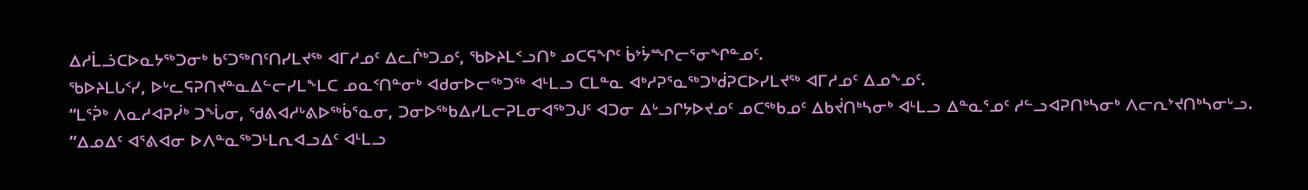ᐃᓱᒫᓘᑕᐅᓇᔭᖅᑐᓂᒃ ᑲᑦᑐᖅᑎᑦᑎᓯᒪᔪᖅ ᐊᒥᓱᓄᑦ ᐃᓚᒌᒃᑐᓄᑦ, ᖃᐅᔨᒪᑉᓗᑎᒃ ᓄᑕᕋᖏᑦ ᑳᔾᔮᙱᓕᕐᓂᖏᓐᓄᑦ.
ᖃᐅᔨᒪᒐᑉᓯ, ᐅᒡᓚᕋᕈᑎᔪᓐᓇᐃᓪᓕᓯᒪᖕᒪᑕ ᓄᓇᑉᑎᓐᓂᒃ ᐊᑯᓂᐅᓕᖅᑐᖅ ᐊᒻᒪᓗ ᑕᒪᓐᓇ ᐊᒃᓱᕈᕐᓇᖅᑐᒃᑰᕈᑕᐅᓯᒪᔪᖅ ᐊᒥᓱᓄᑦ ᐃᓄᖕᓄᑦ.
“ᒪᕐᕉᒃ ᐱᓇᓱᐊᕈᓰᒃ ᑐᖔᓂ, ᖁᕕᐊᓱᒡᕕᐅᖅᑳᕐᓇᓂ, ᑐᓂᐅᖅᑲᐃᓯᒪᓕᕈᒪᓂᐊᖅᑐᒍᑦ ᐊᑐᓂ ᐃᒡᓗᒋᔭᐅᔪᓄᑦ ᓄᑕᖅᑲᓄᑦ ᐃᑲᔫᑎᒃᓴᓂᒃ ᐊᒻᒪᓗ ᐃᓐᓇᕐᓄᑦ ᓱᓪᓗᐊᕈᑎᒃᓴᓂᒃ ᐱᓕᕆᔾᔪᑎᒃᓴᓂᒡᓗ.
“ᐃᓄᐃᑦ ᐊᕐᕕᐊᓂ ᐅᐱᓐᓇᖅᑐᒻᒪᕆᐊᓗᐃᑦ ᐊᒻᒪᓗ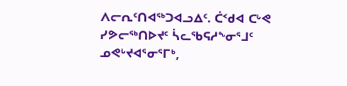ᐱᓕᕆᑦᑎᐊᖅᑐᐊᓗᐃᑦ. ᑖᑉᑯᐊ ᑕᒡᕙ ᓯᕗᓕᖅᑎᐅᔪᑦ ᓵᓚᖃᕋᓱᖕᓂᕐᒧᑦ ᓄᕙᒡᔪᐊᕐᓂᕐᒥᒃ,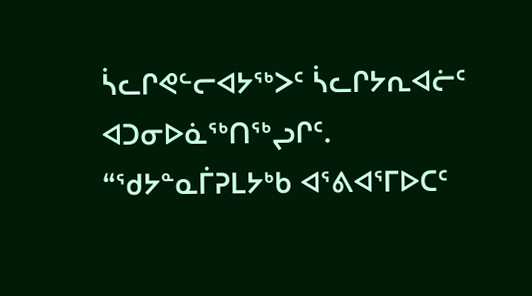ᓵᓚᒋᕙᓪᓕᐊᔭᖅᐳᑦ ᓵᓚᒋᔭᕆᐊᓖᑦ ᐊᑐᓂᐅᓈᖅᑎᖅᖢᒋᑦ.
“ᖁᔭᓐᓇᒦᕈᒪᔭᒃᑲ ᐊᕐᕕᐊᕐᒥᐅᑕᑦ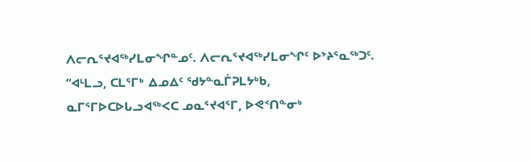ᐱᓕᕆᕐᔪᐊᖅᓯᒪᓂᖏᓐᓄᑦ. ᐱᓕᕆᕐᔪᐊᖅᓯᒪᓂᖏᑦ ᐅᔾᔨᕐᓇᖅᑐᑦ.
“ᐊᒻᒪᓗ, ᑕᒪᕐᒥᒃ ᐃᓄᐃᑦ ᖁᔭᓐᓇᒦᕈᒪᔭᒃᑲ, ᓇᒥᕐᒥᐅᑕᐅᒐᓗᐊᖅᐸᑕ ᓄᓇᕐᔪᐊᕐᒥ, ᐅᕙᑉᑎᓐᓂᒃ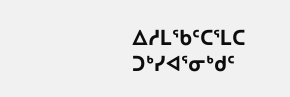ᐃᓱᒪᖃᑦᑕᕐᒪᑕ ᑐᒃᓯᐊᕐᓂᒃᑯᑦ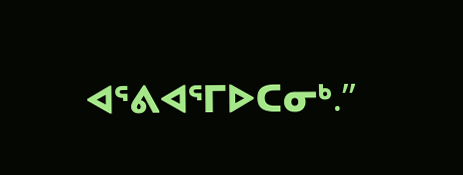ᐊᕐᕕᐊᕐᒥᐅᑕᓂᒃ.”